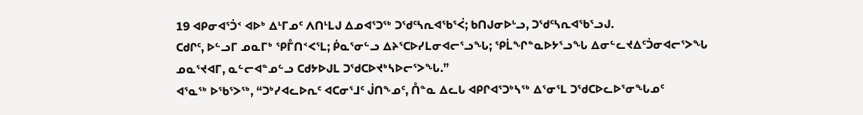19 ᐊᑭᓂᐊᕐᑑᑉ ᐊᐅᒃ ᐃᒻᒥᓄᑦ ᐱᑎᒻᒪᒍ ᐃᓄᐊᕐᑐᖅ ᑐᖁᑦᓴᕆᐊᖃᕐᐹ; ᑲᑎᒍᓂᐅᒡᓗ, ᑐᖁᑦᓴᕆᐊᖃᕐᓗᒍ.
ᑕᑯᒋᑦ, ᐅᓪᓗᒥ ᓄᓇᒥᒃ ᕿᒤᑎᑉᐸᕐᒪ; ᑮᓇᕐᓂᓪᓗ ᐃᔨᕐᑕᐅᓯᒪᓂᐊᓕᕐᓗᖓ; ᕿᒫᖏᓐᓇᐅᔭᕐᓗᖓ ᐃᓂᓪᓚᔪᐃᑦᑑᓂᐊᓕᕐᐳᖓ ᓄᓇᕐᔪᐊᒥ, ᓇᓪᓕᐊᓐᓄᓪᓗ ᑕᑯᔭᐅᒍᒪ ᑐᖁᑕᐅᔪᒃᓴᐅᓕᕐᐳᖓ.”
ᐊᕐᓇᖅ ᐅᖃᕐᐳᖅ, “ᑐᒃᓯᐊᓚᐅᕆᑦ ᐊᑕᓂᕐᒧᑦ ᒎᑎᖕᓄᑦ, ᑍᓐᓇ ᐃᓚᒐ ᐊᑭᒋᐊᕐᑐᒃᓴᖅ ᐃᕐᓂᕐᒪ ᑐᖁᑕᐅᓚᐅᕐᓂᖓᓄᑦ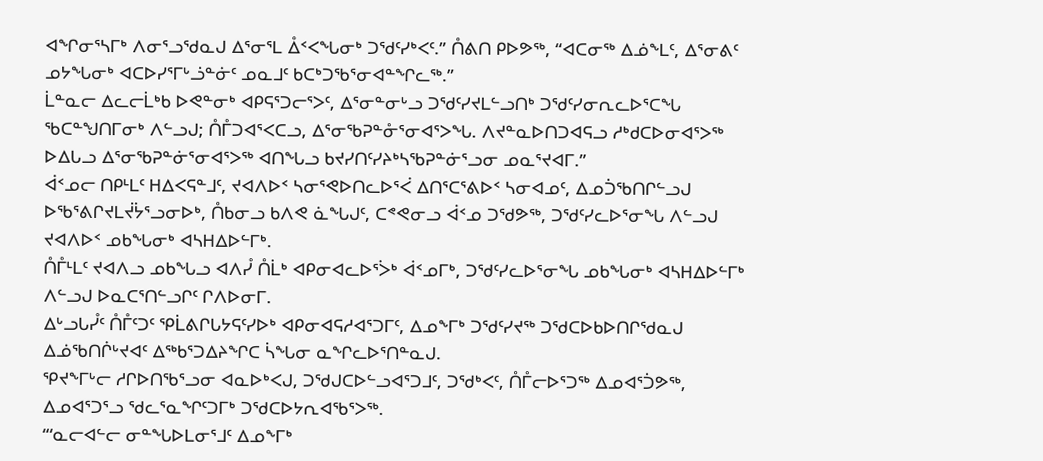ᐊᖏᓂᕐᓴᒥᒃ ᐱᓂᕐᓗᖁᓇᒍ ᐃᕐᓂᕐᒪ ᐂᑉᐸᖓᓂᒃ ᑐᖁᑦᓯᒃᐸᑦ.” ᑍᕕᑎ ᑭᐅᕗᖅ, “ᐊᑕᓂᖅ ᐃᓅᖕᒪᑦ, ᐃᕐᓂᕕᑦ ᓄᔭᖓᓂᒃ ᐊᑕᐅᓯᕐᒥᒡᓘᓐᓃᑦ ᓄᓇᒧᑦ ᑲᑕᒃᑐᖃᕐᓂᐊᓐᖏᓚᖅ.”
ᒫᓐᓇᓕ ᐃᓚᓕᒫᒃᑲ ᐅᕙᓐᓂᒃ ᐊᑭᕋᕐᑐᓕᕐᐳᑦ, ᐃᕐᓂᓐᓂᒡᓗ ᑐᖁᑦᓯᔪᒪᓪᓗᑎᒃ ᑐᖁᑦᓯᓂᕆᓚᐅᕐᑕᖓ ᖃᑕᓐᖑᑎᒥᓂᒃ ᐱᓪᓗᒍ; ᑍᒤᑐᐊᕐᐸᑕᓗ, ᐃᕐᓂᖃᕈᓐᓁᕐᓂᐊᕐᐳᖓ. ᐱᔪᓐᓇᐅᑎᑐᐊᕋᓗ ᓱᒃᑯᑕᐅᓂᐊᕐᐳᖅ ᐅᐃᒐᓗ ᐃᕐᓂᖃᕈᓐᓃᕐᓂᐊᕐᐳᖅ ᐊᑎᖓᓗ ᑲᔪᓯᑎᑦᓯᔨᒃᓴᖃᕈᓐᓃᕐᓗᓂ ᓄᓇᕐᔪᐊᒥ.”
ᐋᑉᓄᓕ ᑎᑭᒻᒪᑦ ᕼᐃᐸᕋᓐᒧᑦ, ᔪᐊᐱᐅᑉ ᓴᓂᕐᕙᐅᑎᓚᐅᕐᐹ ᐃᑎᕐᑕᕐᕕᐅᑉ ᓴᓂᐊᓄᑦ, ᐃᓄᑑᖃᑎᒋᓪᓗᒍ ᐅᖃᕐᕕᒋᔪᒪᔫᔮᕐᓗᓂᐅᒃ, ᑍᑲᓂᓗ ᑲᐱᕙ ᓈᖓᒍᑦ, ᑕᕝᕙᓂᓗ ᐋᑉᓄ ᑐᖁᕗᖅ, ᑐᖁᑦᓯᓚᐅᕐᓂᖓ ᐱᓪᓗᒍ ᔪᐊᐱᐅᑉ ᓄᑲᖓᓂᒃ ᐊᓴᕼᐃᐅᓪᒥᒃ.
ᑍᒤᒻᒪᑦ ᔪᐊᐱᓗ ᓄᑲᖓᓗ ᐊᐱᓮ ᑍᒫᒃ ᐊᑭᓂᐊᓚᐅᕐᐴᒃ ᐋᑉᓄᒥᒃ, ᑐᖁᑦᓯᓚᐅᕐᓂᖓ ᓄᑲᖓᓂᒃ ᐊᓴᕼᐃᐅᓪᒥᒃ ᐱᓪᓗᒍ ᐅᓇᑕᕐᑎᓪᓗᒋᑦ ᒋᐱᐅᓂᒥ.
ᐃᒡᓗᒐᓮᑦ ᑍᒤᑦᑐᑦ ᕿᒫᕕᒋᒐᔭᕋᑦᓯᐅᒃ ᐊᑭᓂᐊᕋᓱᐊᕐᑐᒥᑦ, ᐃᓄᖕᒥᒃ ᑐᖁᑦᓯᔪᖅ ᑐᖁᑕᐅᑲᐅᑎᒋᖁᓇᒍ ᐃᓅᖃᑎᒌᒡᔪᐊᑦ ᐃᖅᑲᕐᑐᐃᔨᖏᑕ ᓵᖓᓂ ᓇᖏᓚᐅᕐᑎᓐᓇᒍ.
ᕿᔪᖕᒥᒡᓕ ᓱᒋᐅᑎᖃᕐᓗᓂ ᐊᓇᐅᒃᐸᒍ, ᑐᖁᒍᑕᐅᓪᓗᐊᕐᑐᒧᑦ, ᑐᖁᒃᐸᑦ, ᑍᒤᓕᐅᕐᑐᖅ ᐃᓄᐊᕐᑑᕗᖅ, ᐃᓄᐊᕐᑐᕐᓗ ᖁᓚᕐᓇᖏᑦᑐᒥᒃ ᑐᖁᑕᐅᔭᕆᐊᖃᕐᐳᖅ.
“‘ᓇᓕᐊᓪᓕ ᓂᓐᖓᐅᒪᓂᕐᒧᑦ ᐃᓄᖕᒥᒃ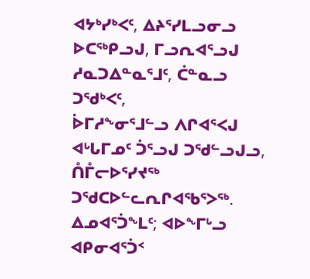ᐊᔭᒃᓯᒃᐸᑦ, ᐃᔨᕐᓯᒪᓗᓂᓗ ᐅᑕᖅᑭᓗᒍ, ᒥᓗᕆᐊᕐᓗᒍ ᓱᓇᑐᐃᓐᓇᕐᒧᑦ, ᑖᓐᓇᓗ ᑐᖁᒃᐸᑦ,
ᐆᒥᓱᖕᓂᕐᒧᓪᓗ ᐱᒋᐊᕐᐸᒍ ᐊᒡᒐᒥᓄᑦ ᑑᕐᓗᒍ ᑐᖁᓪᓗᒍᓗ, ᑍᒤᓕᐅᕐᓯᔪᖅ ᑐᖁᑕᐅᓪᓚᕆᒋᐊᖃᕐᐳᖅ. ᐃᓄᐊᕐᑑᖕᒪᑦ; ᐊᐅᖕᒥᒡᓗ ᐊᑭᓂᐊᕐᑑᑉ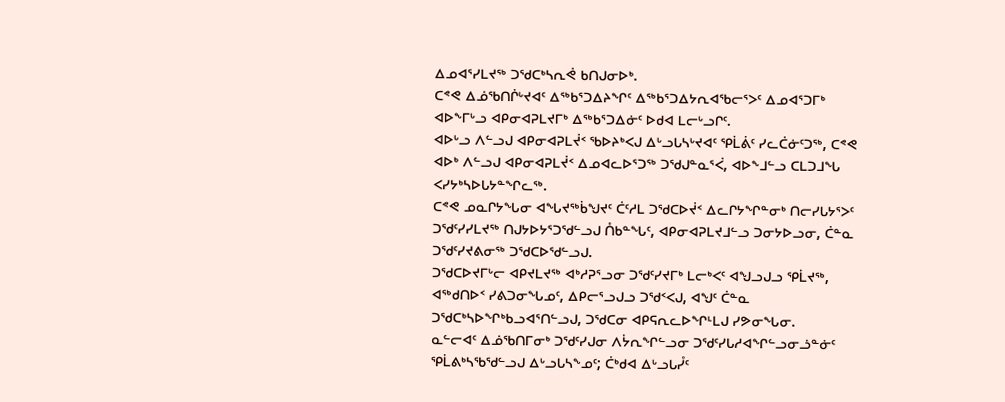ᐃᓄᐊᕐᓯᒪᔪᖅ ᑐᖁᑕᒃᓴᕆᕚ ᑲᑎᒍᓂᐅᒃ.
ᑕᕝᕙ ᐃᓅᖃᑎᒌᒡᔪᐊᑦ ᐃᖅᑲᕐᑐᐃᔨᖏᑦ ᐃᖅᑲᕐᑐᐃᔭᕆᐊᖃᓕᕐᐳᑦ ᐃᓄᐊᕐᑐᒥᒃ ᐊᐅᖕᒥᒡᓗ ᐊᑭᓂᐊᕈᒪᔪᒥᒃ ᐃᖅᑲᕐᑐᐃᓃᑦ ᐅᑯᐊ ᒪᓕᒡᓗᒋᑦ.
ᐊᐅᒡᓗ ᐱᓪᓗᒍ ᐊᑭᓂᐊᕈᒪᔫᑉ ᖃᐅᔨᒃᐸᒍ ᐃᒡᓗᒐᓴᒡᔪᐊᑦ ᕿᒫᕖᑦ ᓯᓚᑖᓃᑦᑐᖅ, ᑕᕝᕙ ᐊᐅᒃ ᐱᓪᓗᒍ ᐊᑭᓂᐊᕈᒪᔫᑉ ᐃᓄᐊᓚᐅᕐᑐᖅ ᑐᖁᒍᓐᓇᕐᐹ, ᐊᐅᖕᒧᓪᓗ ᑕᒪᑐᒧᖓ ᐸᓯᔭᒃᓴᐅᒐᔭᓐᖏᓚᖅ.
ᑕᕝᕙ ᓄᓇᒋᔭᖓᓂ ᐊᖓᔪᖅᑳᖑᔪᑦ ᑖᑦᓱᒪ ᑐᖁᑕᐅᔫᑉ ᐃᓚᒋᔭᖏᓐᓂᒃ ᑎᓕᓯᒐᔭᕐᐳᑦ ᑐᖁᑦᓯᓯᒪᔪᖅ ᑎᒍᔭᐅᔭᕐᑐᖁᓪᓗᒍ ᑍᑲᓐᖓᑦ, ᐊᑭᓂᐊᕈᒪᔪᒧᓪᓗ ᑐᓂᔭᐅᓗᓂ, ᑖᓐᓇ ᑐᖁᑦᓯᔪᕕᓂᖅ ᑐᖁᑕᐅᖁᓪᓗᒍ.
ᑐᖁᑕᐅᔪᒥᒡᓕ ᐊᑭᔪᒪᔪᖅ ᐊᒃᓱᕈᕐᓗᓂ ᑐᖁᑦᓯᔪᒥᒃ ᒪᓕᒃᐸᑦ ᐊᖑᓗᒍᓗ ᕿᒫᔪᖅ, ᐊᖅᑯᑎᐅᑉ ᓯᕕᑐᓂᖓᓄᑦ, ᐃᑭᓕᕐᓗᒍᓗ ᑐᖁᑉᐸᒍ, ᐊᖑᑦ ᑖᓐᓇ ᑐᖁᑕᒃᓴᐅᖏᒃᑲᓗᐊᕐᑎᓪᓗᒍ, ᑐᖁᑕᓂ ᐊᑭᕋᕆᓚᐅᖏᒻᒪᒍ ᓯᕗᓂᖓᓂ.
ᓇᓪᓕᐊᑦ ᐃᓅᖃᑎᒥᓂᒃ ᑐᖁᑦᓯᒍᓂ ᐱᔮᕆᖏᓪᓗᓂ ᑐᖁᑦᓯᒐᓱᐊᖏᓪᓗᓂᓘᓐᓃᑦ ᕿᒫᕕᒃᓴᖃᖁᓪᓗᒍ ᐃᒡᓗᒐᓴᖕᓄᑦ; ᑖᒃᑯᐊ ᐃᒡᓗᒐᓮᑦ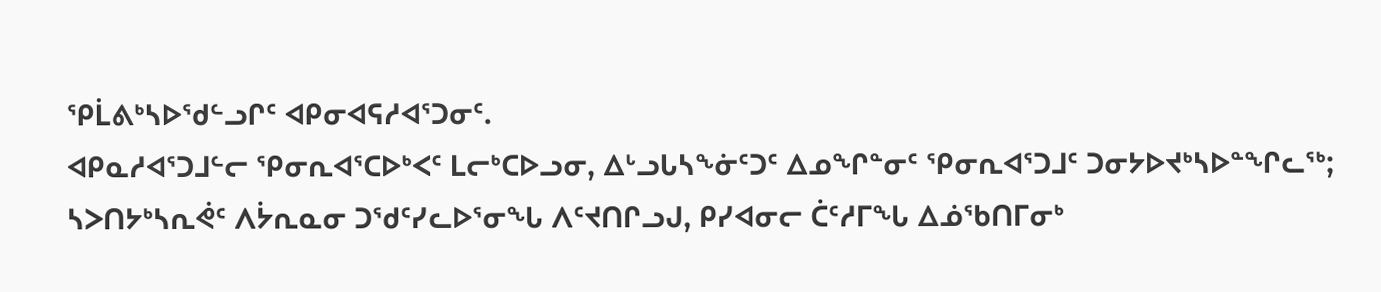ᕿᒫᕕᒃᓴᐅᖁᓪᓗᒋᑦ ᐊᑭᓂᐊᕋᓱᐊᕐᑐᓂᑦ.
ᐊᑭᓇᓱᐊᕐᑐᒧᓪᓕ ᕿᓂᕆᐊᕐᑕᐅᒃᐸᑦ ᒪᓕᒃᑕᐅᓗᓂ, ᐃᒡᓗᒐᓴᖕᓃᑦᑐᑦ ᐃᓄᖏᓐᓂᑦ ᕿᓂᕆᐊᕐᑐᒧᑦ ᑐᓂᔭᐅᔪᒃᓴᐅᓐᖏᓚᖅ; ᓴᐳᑎᔭᒃᓴᕆᕚᑦ ᐱᔮᕆᓇᓂ ᑐᖁᑦᓯᓚᐅᕐᓂᖓ ᐱᑦᔪᑎᒋᓗᒍ, ᑭᓯᐊᓂᓕ ᑖᑦᓱᒥᖓ ᐃᓅᖃᑎᒥᓂᒃ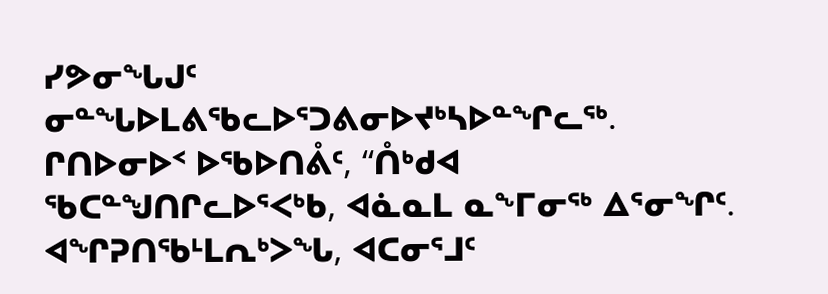ᓯᕗᓂᖓᒍᑦ ᓂᓐᖓᐅᒪᕕᖃᓚᐅᕐᑐᕕᓂᐅᔪᒃᓴᐅᓐᖏᓚᖅ.
ᒋᑎᐅᓂᐅᑉ ᐅᖃᐅᑎᕔᑦ, “ᑍᒃᑯᐊ ᖃᑕᓐᖑᑎᒋᓚᐅᕐᐸᒃᑲ, ᐊᓈᓇᒪ ᓇᖕᒥᓂᖅ ᐃᕐᓂᖏᑦ. ᐊᖏᕈᑎᖃᒻᒪᕆᒃᐳᖓ, ᐊᑕᓂᕐᒧᑦ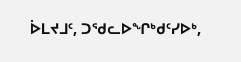ᐆᒪᔪᒧᑦ, ᑐᖁᓚᐅᖏᒃᑯᑦᓯᐅᒃ,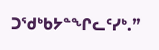ᑐᖁᒃᑲᔭᓐᖏᓚᑦᓯᒃ.”